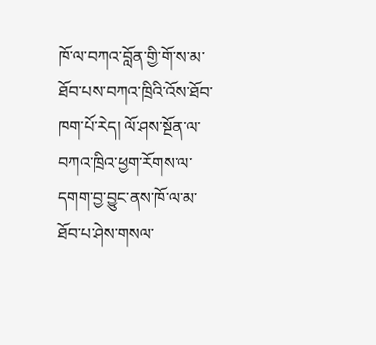ཁོ་ལ་བཀའ་བློན་གྱི་གོ་ས་མ་ཐོབ་པས་བཀའ་ཁྲིའི་འོས་ཐོབ་ཁག་པོ་རེད། ལོ་ཤས་སྔོན་ལ་བཀའ་ཁྲིའ་ཕྱག་རོགས་ལ་དགག་བྱ་བྱུང་ནས་ཁོ་ལ་མ་ཐོབ་པ་ཤེས་གསལ་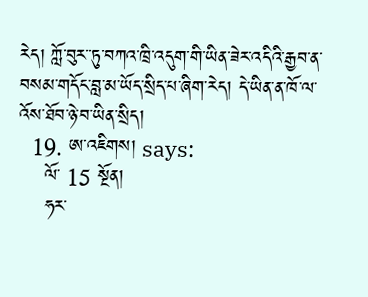རེད། ཀློ་བུར་་ཏུ་བཀའ་ཁྲི་འདུག་གི་ཡིན་ཟེར་འདིའི་རྒྱབ་ན་བསམ་གདོང་བླ་མ་ཡོད་སྲིད་པ་ཞིག་རེད། དེ་ཡིན་ན་ཁོ་ལ་འོས་ཐོབ་ཉེ་བ་ཡིན་སྲིད།
  19. ཨ་འཇིགས། says:
    ལོ་ 15 སྔོན།
    ཧར་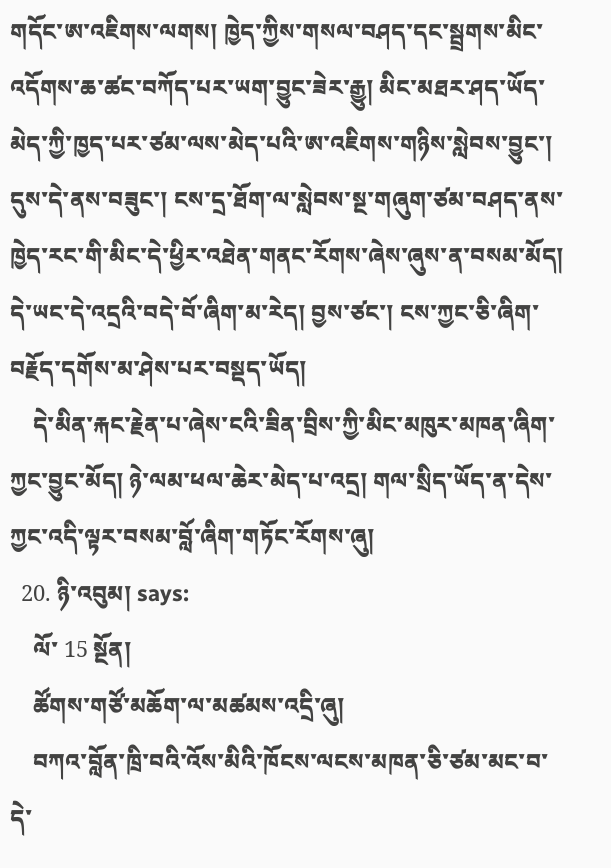གདོང་ཨ་འཇིགས་ལགས། ཁྱེད་ཀྱིས་གསལ་བཤད་དང་སྦྲགས་མིང་འདོགས་ཆ་ཚང་བཀོད་པར་ཡག་བྱུང་ཟེར་རྒྱུ། མིང་མཐར་ཤད་ཡོད་མེད་ཀྱི་ཁྱད་པར་ཙམ་ལས་མེད་པའི་ཨ་འཇིགས་གཉིས་སླེབས་བྱུང་། དུས་དེ་ནས་བཟུང་། ངས་དྲ་ཐོག་ལ་སླེབས་སྔ་གཞུག་ཙམ་བཤད་ནས་ཁྱེད་རང་གི་མིང་དེ་ཕྱིར་འཐེན་གནང་རོགས་ཞེས་ཞུས་ན་བསམ་མོད། དེ་ཡང་དེ་འདྲའི་བདེ་བོ་ཞིག་མ་རེད། བྱས་ཙང་། ངས་ཀྱང་ཅི་ཞིག་བརྗོད་དགོས་མ་ཤེས་པར་བསྡད་ཡོད།
    དེ་མིན་རྐང་རྗེན་པ་ཞེས་ངའི་ཟིན་བྲིས་ཀྱི་མིང་མཁུར་མཁན་ཞིག་ཀྱང་བྱུང་མོད། ཉེ་ལམ་ཕལ་ཆེར་མེད་པ་འདྲ། གལ་སྲིད་ཡོད་ན་དེས་ཀྱང་འདི་ལྟར་བསམ་བློ་ཞིག་གཏོང་རོགས་ཞུ།
  20. ཉི་འབུམ། says:
    ལོ་ 15 སྔོན།
    ཚོགས་གཙོ་མཆོག་ལ་མཚམས་འདྲི་ཞུ།
    བཀའ་བློན་ཁྲི་བའི་འོས་མིའི་ཁོངས་ལངས་མཁན་ཅི་ཙམ་མང་བ་དེ་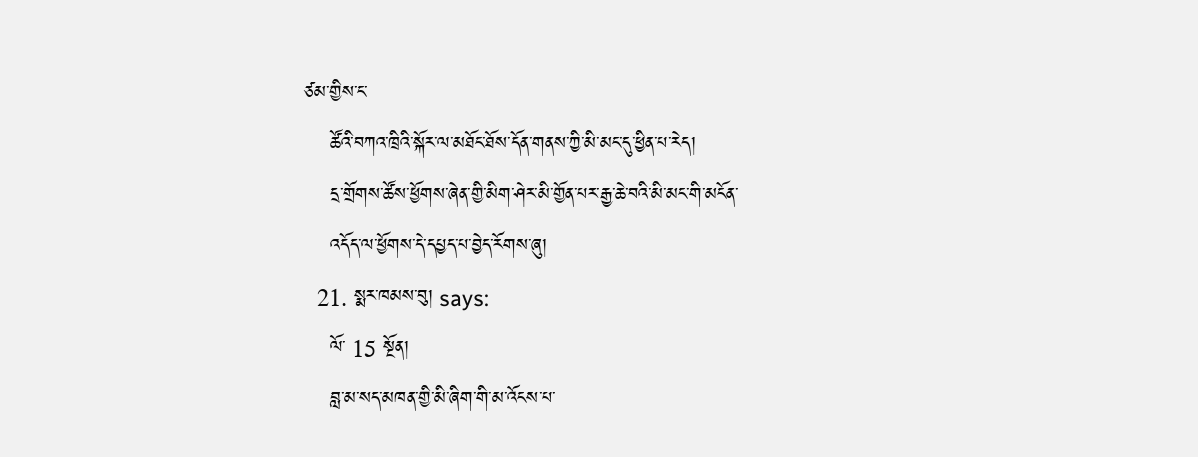ཙམ་གྱིས་ང་
    ཚོའི་བཀའ་ཁྲིའི་སྐོར་ལ་མཐོང་ཐོས་དོན་གནས་ཀྱི་མི་མང་དུ་ཕྱིན་པ་རེད།
    དྲ་གྲོགས་ཚོས་ཕྱོགས་ཞེན་གྱི་མིག་ཤེར་མི་གྱོན་པར་རྒྱ་ཆེ་བའི་མི་མང་གི་མངོན་
    འདོད་ལ་ཕྱོགས་དེ་དཔྱད་པ་བྱེད་རོགས་ཞུ།
  21. སྨར་ཁམས་བུ། says:
    ལོ་ 15 སྔོན།
    བླ་མ་སད་མཁན་གྱི་མི་ཞིག་གི་མ་འོངས་པ་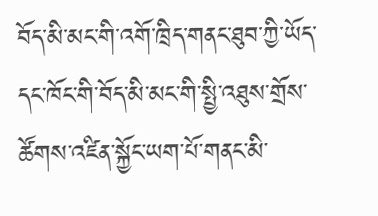བོད་མི་མང་གི་འགོ་ཁྲིད་གནང་ཐུབ་ཀྱི་ཡོད་དང་ཁོང་གི་བོད་མི་མང་གི་སྤྱི་འཐུས་གྲོས་ཚོགས་འཛིན་སྐྱོང་ཡག་པོ་གནང་མི་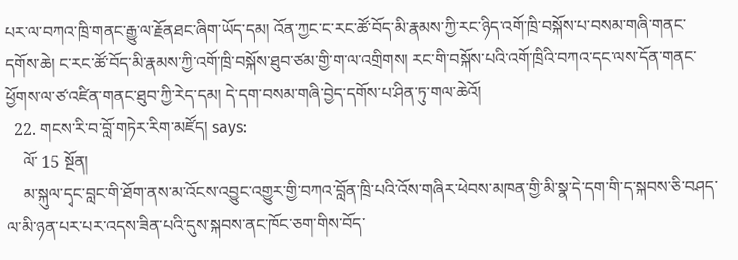པར་ལ་བཀའ་ཁྲི་གནང་རྒྱུ་ལ་རྗོནཐང་ཞིག་ཡོད་དམ། འོན་ཀྱང་ང་རང་ཚོ་བོད་མི་རྣམས་ཀྱི་རང་ཉིད་འགོ་ཁྲི་བསྐོས་པ་བསམ་གཞི་གནང་དགོས་ཆེ། ང་རང་ཚོ་བོད་མི་རྣམས་ཀྱི་འགོ་ཁྲི་བསྐོས་ཐུབ་ཙམ་གྱི་ག་ལ་འགྲིགས། རང་གི་བསྐོས་པའི་འགོ་ཁྲིའི་བཀའ་དང་ལས་དོན་གནང་ཕྱོགས་ལ་ཙ་འཛིན་གནང་ཐུབ་ཀྱི་རེད་དམ། དེ་དག་བསམ་གཞི་བྱེད་དགོས་པ་ཤིན་ཏུ་གལ་ཆེའོ།
  22. གངས་རི་བ་བློ་གཏེར་རིག་མཛོད། says:
    ལོ་ 15 སྔོན།
    མ་སྐུལ་དྭང་བླང་གི་ཐོག་ནས་མ་འོངས་འབྱུང་འགྱུར་གྱི་བཀའ་བློན་ཁྲི་པའི་འོས་གཞིར་ཕེབས་མཁན་གྱི་མི་སྣ་དེ་དག་གི་ད་སྐབས་ཅི་བཤད་ལ་མི་ཉན་པར་པར་འདས་ཟིན་པའི་དུས་སྐབས་ནང་ཁོང་ཅག་གིས་བོད་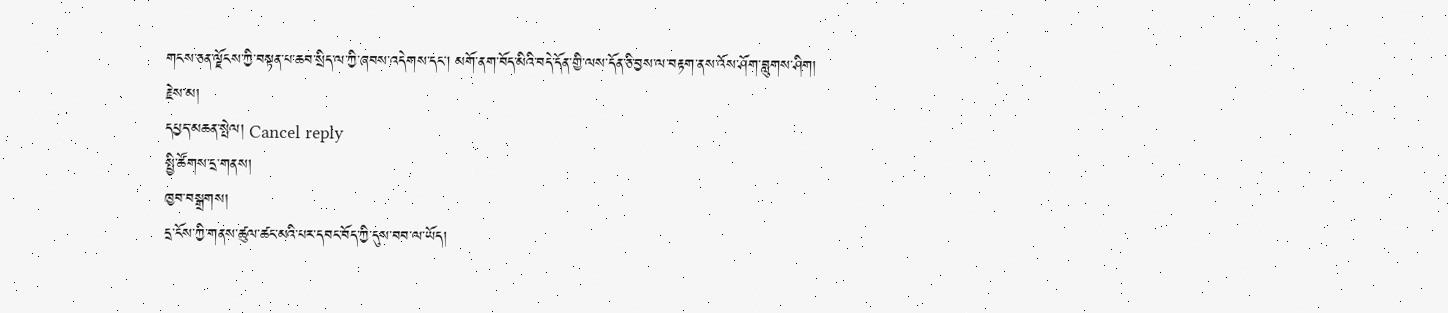གངས་ཅན་ལྗོངས་ཀྱི་བསྟན་པ་ཆབ་སྲིད་ལ་ཀྱི་ཞབས་འདེགས་དང། མགོ་ནག་བོད་མིའི་བདེ་དོན་གྱི་ལས་དོན་ཅི་བྱས་ལ་བརྟག་ནས་འོས་ཤོག་བླུགས་ཤིག།
རྗེས་མ།
དཔྱད་མཆན་སྤེལ། Cancel reply
སྤྱི་ཚོགས་དྲ་གནས།
ཁྱབ་བསྒྲགས།
དྲ་ངོས་ཀྱི་གནས་ཚུལ་ཚང་མའི་པར་དབང་བོད་ཀྱི་དུས་བབ་ལ་ཡོད།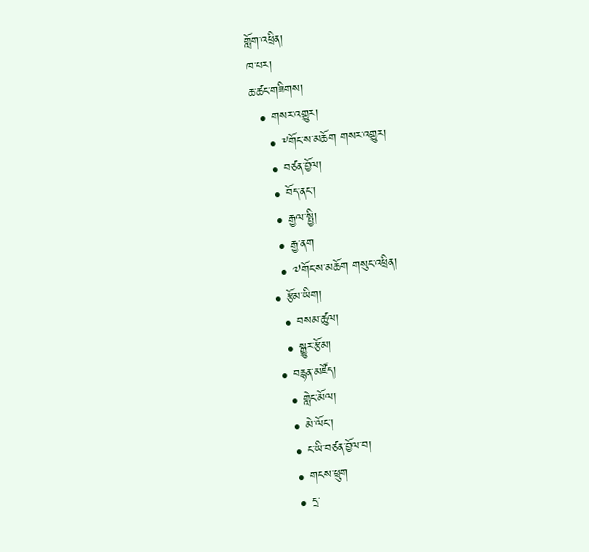གློག་འཕྲིན།
ཁ་པར།
ཆ་ཚང་གཟིགས།
  • གསར་འགྱུར།
    • ༸གོང་ས་མཆོག གསར་འགྱུར།
    • བཙན་བྱོལ།
    • བོད་ནང་།
    • རྒྱལ་སྤྱི།
    • རྒྱ་ནག
    • ༧གོང་ས་མཆོག གསུང་འཕྲིན།
  • རྩོམ་ཡིག།
    • བསམ་ཚུལ།
    • སྒྱུར་རྩོམ།
  • བརྙན་མཛོད།
    • གླེང་མོལ།
    • མེ་ལོང་།
    • ང་ཡི་བཙན་བྱོལ་བ།
    • གངས་ཕྲུག
    • དྲ་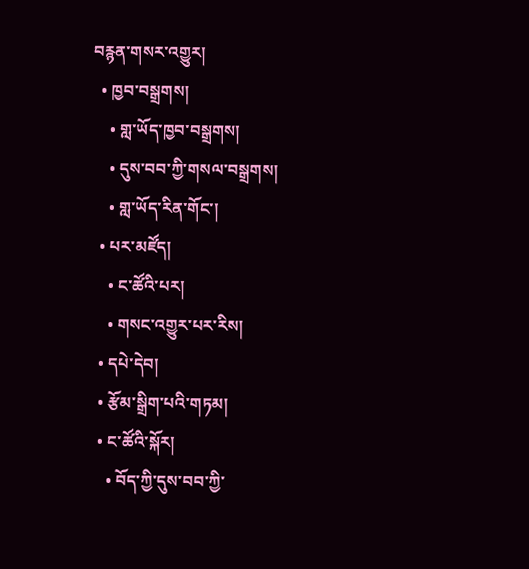བརྙན་གསར་འགྱུར།
  • ཁྱབ་བསྒྲགས།
    • གླ་ཡོད་ཁྱབ་བསྒྲགས།
    • དུས་བབ་ཀྱི་གསལ་བསྒྲགས།
    • གླ་ཡོད་རིན་གོང་།
  • པར་མཛོད།
    • ང་ཚོའི་པར།
    • གསང་འགྱུར་པར་རིས།
  • དཔེ་དེབ།
  • རྩོམ་སྒྲིག་པའི་གཏམ།
  • ང་ཚོའི་སྐོར།
    • བོད་ཀྱི་དུས་བབ་ཀྱི་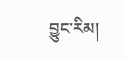བྱུང་རིམ།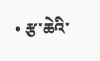• རྩ་ཆེའི་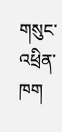གསུང་འཕྲིན་ཁག